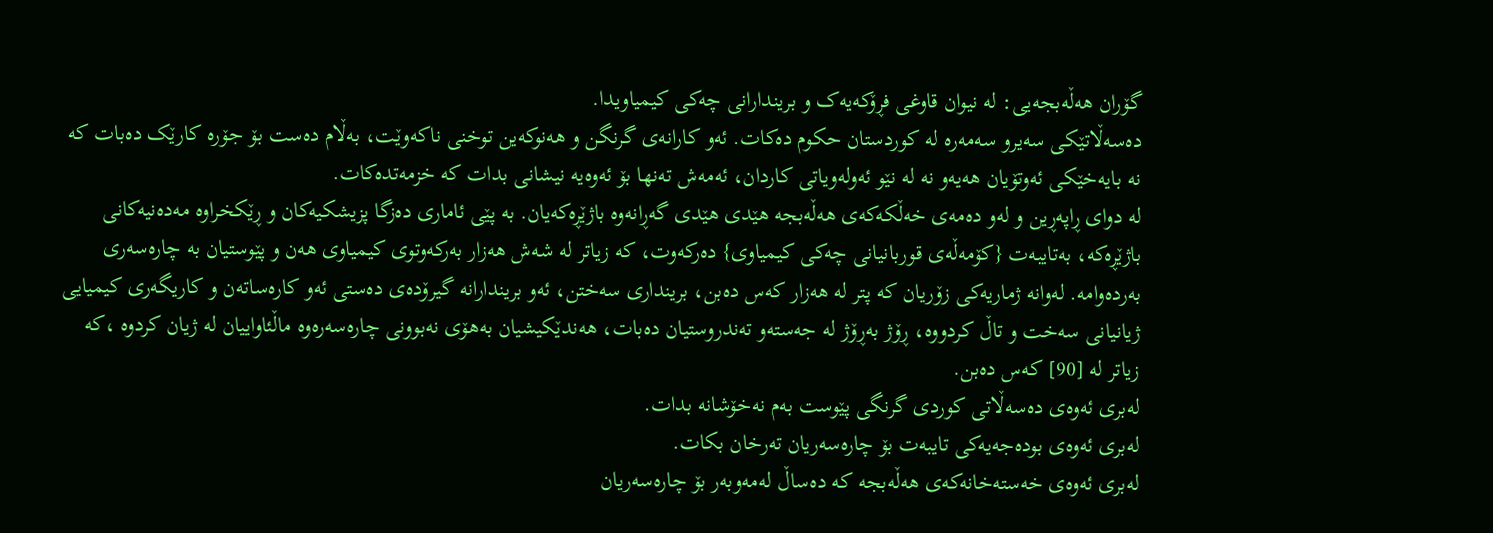گۆران هەڵەبجەیی: لە نیوان قاوغی فڕۆکەیەک و بریندارانی چەکی کیمیاویدا.
دەسەڵاتێکی سەیرو سەمەرە لە کوردستان حکوم دەکات. ئەو کارانەی گرنگن و هەنوکەین توخنی ناکەوێت، بەڵام دەست بۆ جۆرە کارێک دەبات کە نە بایەخێکی ئەوتۆیان هەیەو نە لە نێو ئەولەویاتی کاردان، ئەمەش تەنها بۆ ئەوەیە نیشانی بدات کە خزمەتدەکات.
لە دوای ڕاپەڕین و لەو دەمەی خەڵکەکەی هەڵەبجە هێدی هێدی گەڕانەوە باژێڕەکەیان. بە پێی ئاماری دەزگا پزیشکیەکان و ڕێکخراوە مەدەنیەکانی باژێڕەکە، بەتایبەت {کۆمەڵەی قوربانیانی چەکی کیمیاوی} دەرکەوت، کە زیاتر لە شەش هەزار بەرکەوتوی کیمیاوی هەن و پێوستیان بە چارەسەری بەردەوامە. لەوانە ژماریەکی زۆریان کە پتر لە هەزار کەس دەبن، برینداری سەختن، ئەو بریندارانە گیرۆدەی دەستی ئەو کارەساتەن و کاریگەری کیمیایی ژیانیانی سەخت و تاڵ کردووە، ڕۆژ بەڕۆژ لە جەستەو تەندروستیان دەبات، هەندێکیشیان بەهۆی نەبوونی چارەسەرەوە ماڵئاواییان لە ژیان کردوە ،کە زیاتر لە [90] کەس دەبن.
لەبری ئەوەی دەسەڵاتی کوردی گرنگی پێوست بەم نەخۆشانە بدات.
لەبری ئەوەی بودەجەیەکی تایبەت بۆ چارەسەریان تەرخان بکات.
لەبری ئەوەی خەستەخانەکەی هەڵەبجە کە دەساڵ لەمەوبەر بۆ چارەسەریان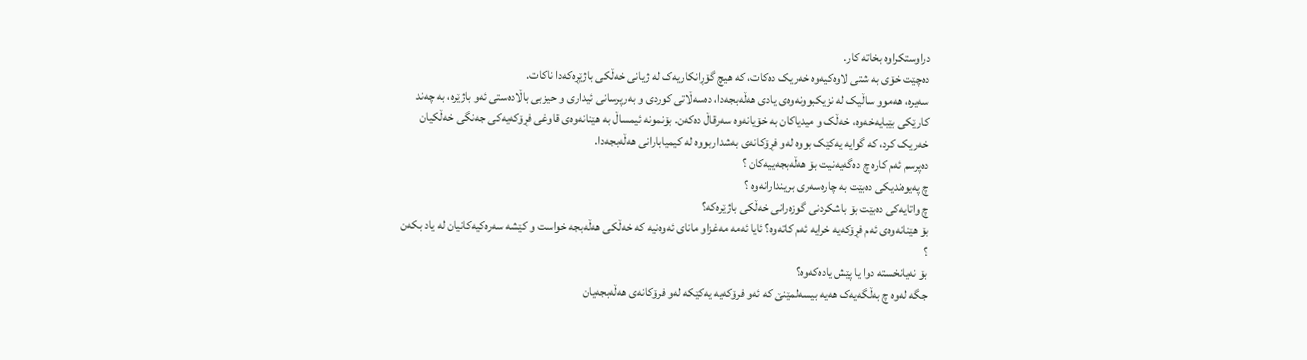دراوستکراوە بخاتە کار.
دەچێت خۆی بە شتی لاوەکیەوە خەریک دەکات، کە هیچ گۆڕانکاریەک لە ژیانی خەڵکی باژێڕەکەدا ناکات.
سەیرە، هەموو ساڵیک لە نزیکبوونەوەی یادی هەڵەبجەدا، دەسەڵاتی کوردی و بەرپرسانی ئیداری و حیزبی باڵادەستی ئەو باژێرە، بە چەند کارێکی بێبایەخەوە، خەڵک و میدیاکان بە خۆیانەوە سەرقاڵ دەکەن. بۆنمونە ئیمساڵ بە هێنانەوەی قاوغی فڕۆکەیەکی جەنگی خەڵکیان خەریک کرد، کە گوایە یەکێک بووە لەو فڕۆکانەی بەشداربووە لە کیمیابارانی هەڵەبجەدا.
دەپرسم ئەم کارە چ دەگەیەنیت بۆ هەڵەبجەییەکان ؟
چ پەیوەندیکی دەبێت بە چارەسەری بریندارانەوە ؟
چ واتایەکی دەبێت بۆ باشکردنی گوزەرانی خەڵکی باژێرەکە؟
بۆ هێنانەوەی ئەم فڕۆکەیە خرایە ئەم کاتەوە؟ ئایا ئەمە مەغزاو مانای ئەوەنیە کە خەڵکی هەڵەبجە خواست و کێشە سەرەکیەکانیان لە یاد بکەن ؟
بۆ نەیانخستە دوا یا پێش یادەکەوە؟
جگە لەوە چ بەڵگەیەک هەیە بیسەلمێنێ کە ئەو فرۆکەیە یەکێکە لەو فرۆکانەی هەڵەبجەیان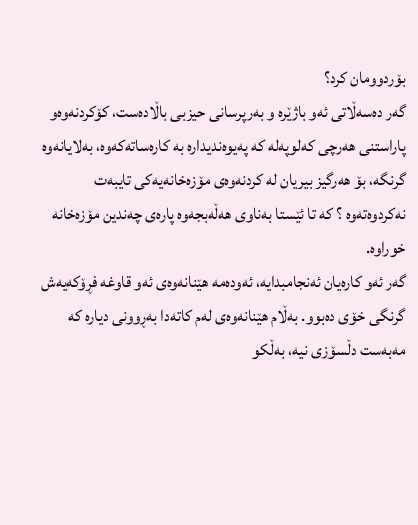بۆردوومان کرد؟
گەر دەسەڵاتی ئەو باژێرە و بەرپرسانی حیزبی باڵادەست، کۆکردنەوەو پاراستنی هەرچی کەلوپەلە کە پەیوەندیدارە بە کارەساتەکەوە، بەلایانەوە گرنگە، بۆ هەرگیز بیریان لە کردنەوەی مۆزەخانەیەکی تایبەت نەکردوەتەوە ؟ کە تا ئێستا بەناوی هەڵەبجەوە پارەی چەندین مۆزەخانە خوراوە.
گەر ئەو کارەیان ئەنجامبدایە، ئەودەمە هێنانەوەی ئەو قاوغە فڕۆکەیەش گرنگی خۆی دەبوو. بەڵام هێنانەوەی لەم کاتەدا بەڕوونی دیارە کە مەبەست دڵسۆزی نیە، بەڵکو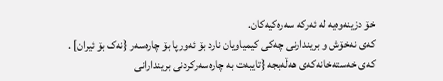خۆ دزینەوەیە لە ئەرکە سەرەکیەکان.
کەی نەخۆش و بریندارنی چەکی کیمیاویان نارد بۆ ئەورپا بۆ چارەسەر {نەک بۆ ئیران] .
کەی خەستەخانەکەی هەڵەبجە {تایبەت بە چارەسەرکردنی بریندارانی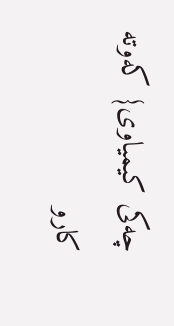چەکی کیمیاوی} کەوتە کارو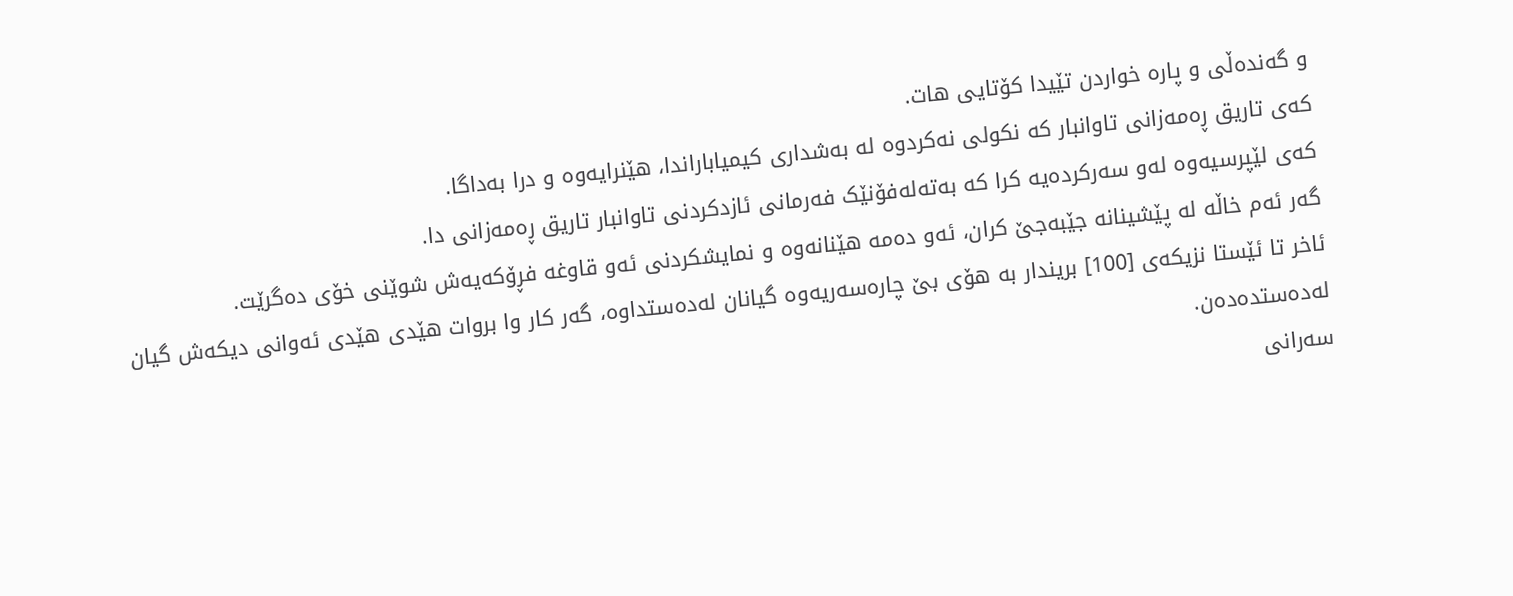و گەندەڵی و پارە خواردن تێیدا کۆتایی هات.
کەی تاریق ڕەمەزانی تاوانبار کە نکولی نەکردوە لە بەشداری کیمیاباراندا، هێنرایەوە و درا بەداگا.
کەی لێپرسیەوە لەو سەرکردەیە کرا کە بەتەلەفۆنێک فەرمانی ئازدکردنی تاوانبار تاریق ڕەمەزانی دا.
گەر ئەم خاڵە لە پێشینانە جێبەجێ کران، ئەو دەمە هێنانەوە و نمایشکردنی ئەو قاوغە فڕۆکەیەش شوێنی خۆی دەگرێت.
ئاخر تا ئێستا نزیکەی [100] بریندار بە هۆی بێ چارەسەریەوە گیانان لەدەستداوە، گەر کار وا بروات هێدی هێدی ئەوانی دیکەش گیان لەدەستدەدەن.
سەرانی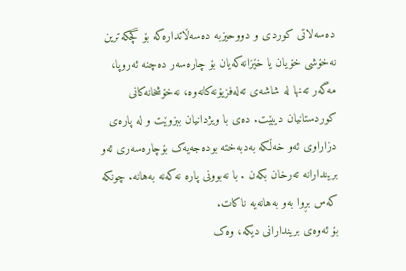دەسەلاتی کوردی و دووحیزبە دەسەڵاتدارەکە بۆ گچکەترین نەخۆشی خۆیان یا خێزانەکەیان بۆ چارەسەر دەچنە ئەروپا، مەگەر تەنها لە شاشەی تەلەفزیۆنەکانەوە، نەخۆشخانەکانی کوردستانیان دیبێت. دەی با ویژدانیان ببزوێت و لە پارەی دزاراوی ئەو خەڵکە بەدبەختە بودەجەیەک بۆچارەسەری ئەو بریندارانە تەرخان بکەن . با نەبوونی پارە نەکەنە بەهانە. چونکە کەس بڕوا بەو بەهانەیە ناکات.
بۆ ئەوەی بریندارانی دیکە، وەک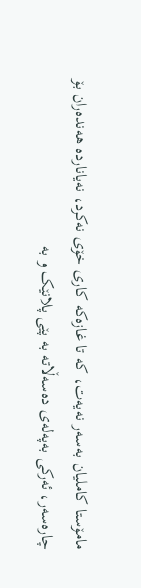مامۆستا کاملیان بەسەر نەیەت، کە تا غازەکە کاری خۆی نەکرد، نەیاناردە هەندەران بۆ چارەسەر، ئەرکی بەپەلەی دەسەڵاتە بە پێی پلانێک و بە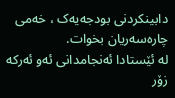دابینکردنی بودجەیەک ، خەمی چارەسەریان بخوات.
لە ئێستادا ئەنجامدانی ئەو ئەرکە زۆر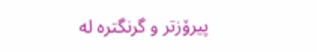پیرۆزتر و گرنگترە لە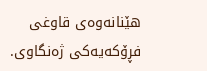هێنانەوەی قاوغی فڕۆکەیەکی ژەنگاوی.